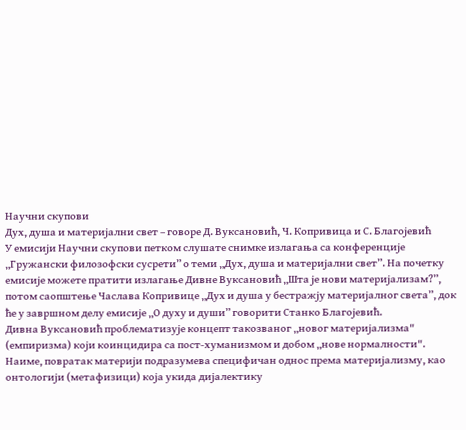Научни скупови
Дух, душа и материјални свет – говоре Д. Вуксановић, Ч. Копривица и С. Благојевић
У емисији Научни скупови петком слушате снимке излагања са конференције „Гружански филозофски сусрети” о теми „Дух, душа и материјални свет”. На почетку емисије можете пратити излагање Дивне Вуксановић „Шта је нови материјализам?”, потом саопштење Часлава Копривице „Дух и душа у бестражју материјалног света”, док ће у завршном делу емисије „О духу и души” говорити Станко Благојевић.
Дивна Вуксановић проблематизује концепт такозваног „новог материјализма" (емпиризма) који коинцидира са пост-хуманизмом и добом „нове нормалности". Наиме, повратак материји подразумева специфичан однос према материјализму, као онтологији (метафизици) која укида дијалектику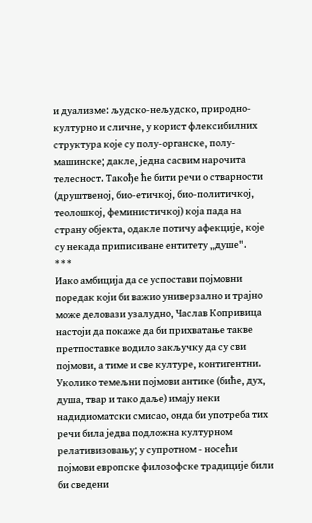и дуализме: људско-нељудско, природно-културно и сличне, у корист флексибилних структура које су полу-органске, полу-машинске; дакле, једна сасвим нарочита телесност. Такође ће бити речи о стварности (друштвеној, био-етичкој, био-политичкој, теолошкој, феминистичкој) која пада на страну објекта, одакле потичу афекције, које су некада приписиване ентитету „душе".
* * *
Иако амбиција да се успостави појмовни поредак који би важио универзално и трајно може деловази узалудно, Часлав Копривица настоји да покаже да би прихватање такве претпоставке водило закључку да су сви појмови, а тиме и све културе, контигентни. Уколико темељни појмови антике (биће, дух, душа, твар и тако даље) имају неки надидиоматски смисао, онда би употреба тих речи била једва подложна културном релативизовању; у супротном - носећи појмови европске филозофске традиције били би сведени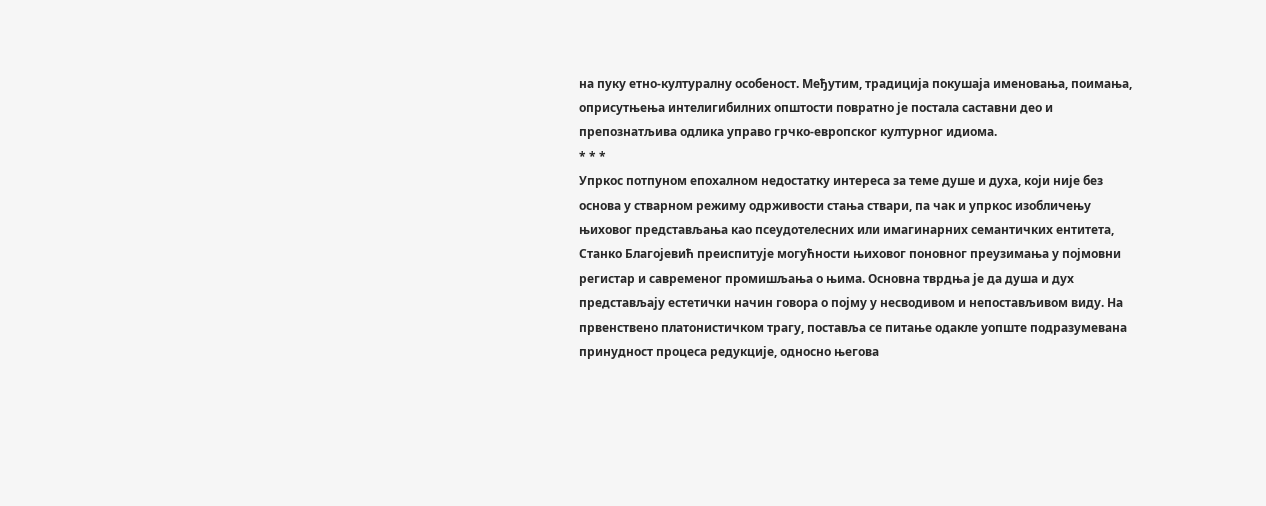на пуку етно-културалну особеност. Међутим, традиција покушаја именовања, поимања, оприсутњења интелигибилних општости повратно је постала саставни део и препознатљива одлика управо грчко-европског културног идиома.
* * *
Упркос потпуном епохалном недостатку интереса за теме душе и духа, који није без основа у стварном режиму одрживости стања ствари, па чак и упркос изобличењу њиховог представљања као псеудотелесних или имагинарних семантичких ентитета, Станко Благојевић преиспитује могућности њиховог поновног преузимања у појмовни регистар и савременог промишљања о њима. Основна тврдња је да душа и дух представљају естетички начин говора о појму у несводивом и непостављивом виду. На првенствено платонистичком трагу, поставља се питање одакле уопште подразумевана принудност процеса редукције, односно његова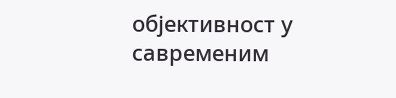објективност у савременим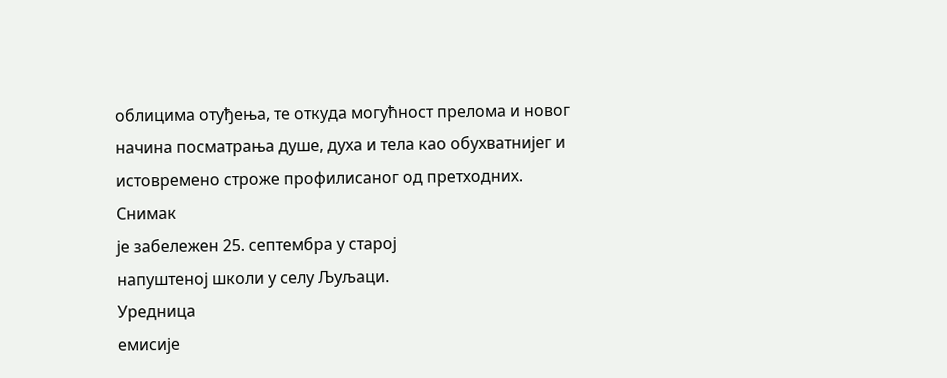облицима отуђења, те откуда могућност прелома и новог начина посматрања душе, духа и тела као обухватнијег и истовремено строже профилисаног од претходних.
Снимак
је забележен 25. септембра у старој
напуштеној школи у селу Љуљаци.
Уредница
емисије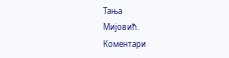Тања
Мијовић.
Коментари